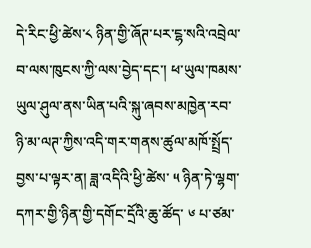དེ་རིང་ཕྱི་ཚེས་༨ ཉིན་གྱི་ཞོཊ་པར་ངྷ་སའི་འབྲེལ་བ་ལས་ཁུངས་ཀྱི་ལས་བྱེད་དང་། ཕ་ཡུལ་ཁམས་ཡུལ་ཤུལ་ནས་ཡིན་པའི་སྐུ་ཞབས་མཁྱེན་རབ་ཉི་མ་ལཊ་ཀྱིས་འདི་གར་གནས་ཚུལ་མཁོ་སྤྲོད་བྱས་པ་ལྟར་ན། ཟླ་འདིའི་ཕྱི་ཚེས་ ༥ ཉིན་ཏེ་ལྷག་དཀར་གྱི་ཉིན་གྱི་དགོང་དྲོའི་ཆུ་ཚོད་ ༦ པ་ཙམ་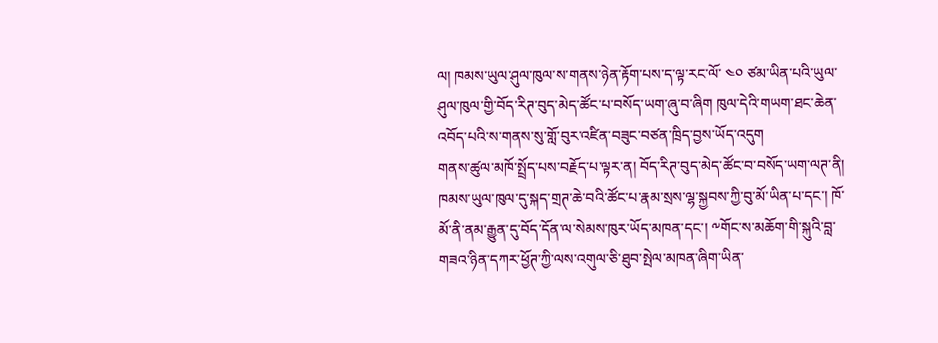ལ། ཁམས་ཡུལ་ཤུལ་ཁུལ་ས་གནས་ཉེན་རྟོག་པས་ད་ལྟ་རང་ལོ་ ༤༠ ཙམ་ཡིན་པའི་ཡུལ་ཤུལ་ཁུལ་གྱི་བོད་རིཊ་བུད་མེད་ཚོང་པ་བསོད་ཡག་ཞུ་བ་ཞིག ཁུལ་དེའི་གཡག་ཐང་ཆེན་འབོད་པའི་ས་གནས་སུ་གློ་བུར་འཛིན་བཟུང་བཙན་ཁྲིད་བྱས་ཡོད་འདུག
གནས་ཚུལ་མཁོ་སྤྲོད་པས་བརྗོད་པ་ལྟར་ན། བོད་རིཊ་བུད་མེད་ཚོང་བ་བསོད་ཡག་ལཊ་ནི། ཁམས་ཡུལ་ཁུལ་དུ་སྐད་གྲཊ་ཆེ་བའི་ཚོང་པ་རྣམ་སྲས་ལྷ་སྐྱབས་ཀྱི་བུ་མོ་ཡིན་པ་དང་། ཁོ་མོ་ནི་ནམ་རྒྱུན་དུ་བོད་དོན་ལ་སེམས་ཁུར་ཡོད་མཁན་དང་། ༸གོང་ས་མཆོག་གི་སྐུའི་བླ་གཟའ་ཉིན་དཀར་ཕྱོཊ་ཀྱི་ལས་འགུལ་ཅི་ཐུབ་སྤེལ་མཁན་ཞིག་ཡིན་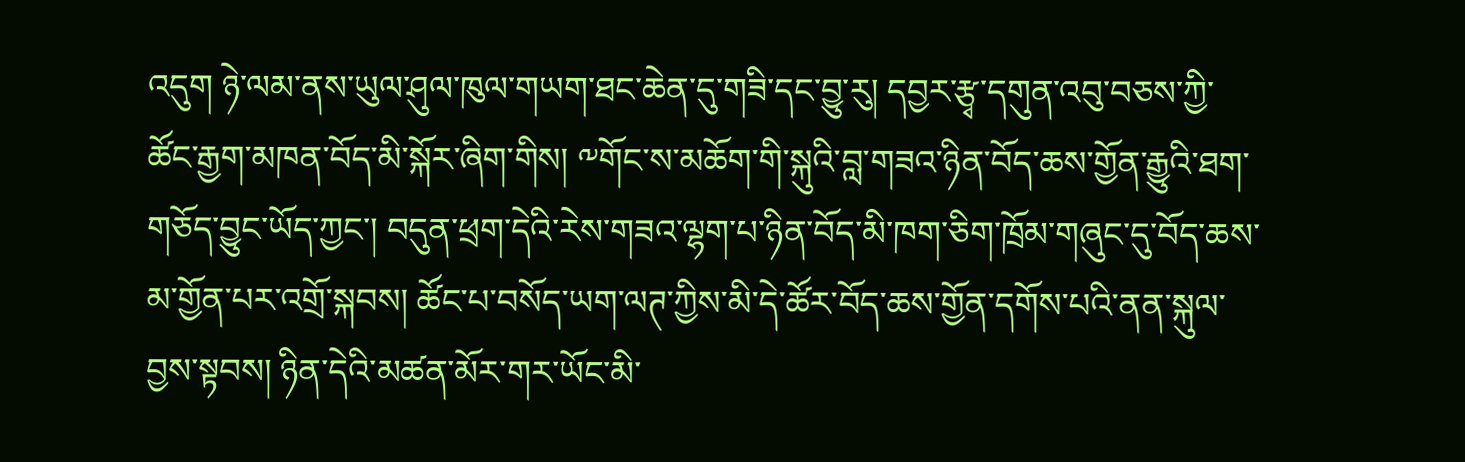འདུག ཉེ་ལམ་ནས་ཡུལ་ཤུལ་ཁུལ་གཡག་ཐང་ཆེན་དུ་གཟི་དང་བྱུ་རུ། དབྱར་རྩྭ་དགུན་འབུ་བཅས་ཀྱི་ཚོང་རྒྱག་མཁན་བོད་མི་སྐོར་ཞིག་གིས། ༸གོང་ས་མཆོག་གི་སྐུའི་བླ་གཟའ་ཉིན་བོད་ཆས་གྱོན་རྒྱུའི་ཐག་གཅོད་བྱུང་ཡོད་ཀྱང་། བདུན་ཕྲག་དེའི་རེས་གཟའ་ལྷག་པ་ཉིན་བོད་མི་ཁག་ཅིག་ཁྲོམ་གཞུང་དུ་བོད་ཆས་མ་གྱོན་པར་འགྲོ་སྐབས། ཚོང་པ་བསོད་ཡག་ལཊ་ཀྱིས་མི་དེ་ཚོར་བོད་ཆས་གྱོན་དགོས་པའི་ནན་སྐུལ་བྱས་སྟབས། ཉིན་དེའི་མཚན་མོར་གར་ཡོང་མི་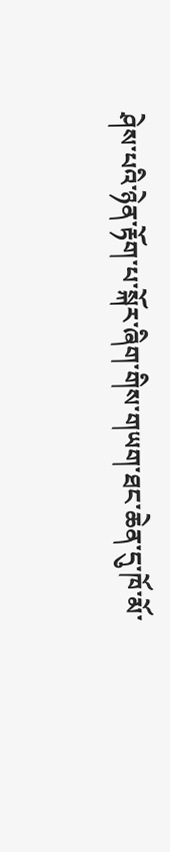ཤེས་པའི་ཉེན་རྟོག་པ་སྐོར་ཞིག་གིས་གཡག་ཐང་ཆེན་དུ་ཁོ་མོ་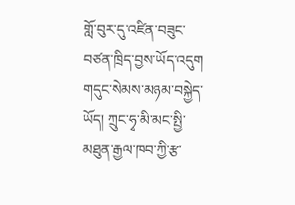གློ་བུར་དུ་འཛིན་བཟུང་བཙན་ཁྲིད་བྱས་ཡོད་འདུག
གདུང་སེམས་མཉམ་བསྐྱེད་ཡོད། ཀྲུང་ཧྭ་མི་མང་སྤྱི་མཐུན་རྒྱལ་ཁབ་ཀྱི་རྩ་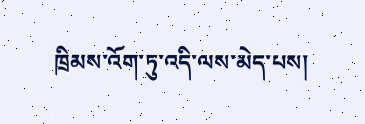ཁྲིམས་འོག་ཏུ་འདི་ལས་མེད་པས།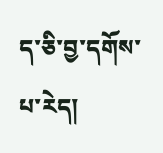ད་ཅི་བྱ་དགོས་པ་རེད།